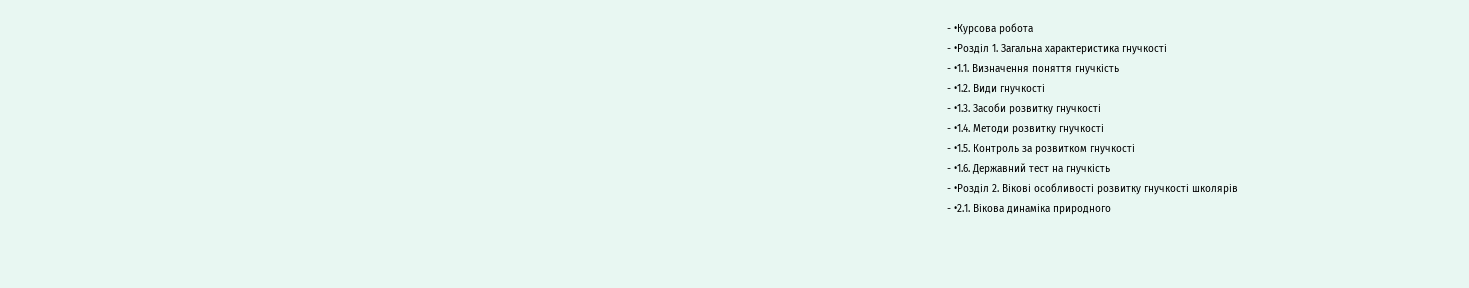- •Курсова робота
- •Розділ 1. Загальна характеристика гнучкості
- •1.1. Визначення поняття гнучкість
- •1.2. Види гнучкості
- •1.3. Засоби розвитку гнучкості
- •1.4. Методи розвитку гнучкості
- •1.5. Контроль за розвитком гнучкості
- •1.6. Державний тест на гнучкість
- •Розділ 2. Вікові особливості розвитку гнучкості школярів
- •2.1. Вікова динаміка природного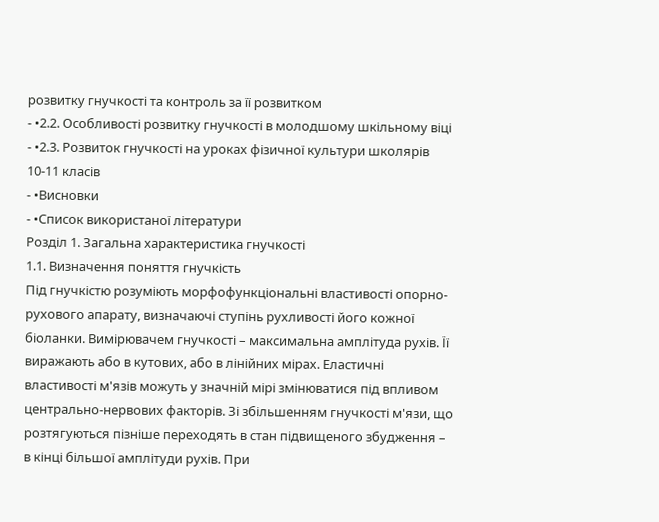розвитку гнучкості та контроль за її розвитком
- •2.2. Особливості розвитку гнучкості в молодшому шкільному віці
- •2.3. Розвиток гнучкості на уроках фізичної культури школярів 10-11 класів
- •Висновки
- •Список використаної літератури
Розділ 1. Загальна характеристика гнучкості
1.1. Визначення поняття гнучкість
Під гнучкістю розуміють морфофункціональні властивості опорно-рухового апарату, визначаючі ступінь рухливості його кожної біоланки. Вимірювачем гнучкості – максимальна амплітуда рухів. Її виражають або в кутових, або в лінійних мірах. Еластичні властивості м'язів можуть у значній мірі змінюватися під впливом центрально-нервових факторів. Зі збільшенням гнучкості м'язи, що розтягуються пізніше переходять в стан підвищеного збудження – в кінці більшої амплітуди рухів. При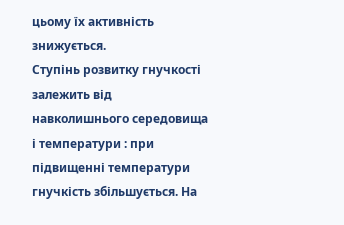цьому їх активність знижується.
Ступінь розвитку гнучкості залежить від навколишнього середовища і температури : при підвищенні температури гнучкість збільшується. На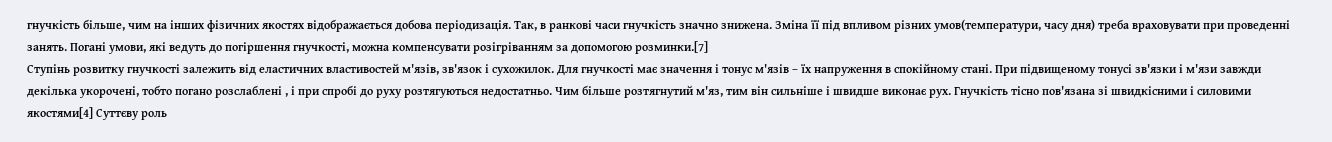гнучкість більше, чим на інших фізичних якостях відображається добова періодизація. Так, в ранкові часи гнучкість значно знижена. Зміна її під впливом різних умов(температури, часу дня) треба враховувати при проведенні занять. Погані умови, які ведуть до погіршення гнучкості, можна компенсувати розігріванням за допомогою розминки.[7]
Ступінь розвитку гнучкості залежить від еластичних властивостей м'язів, зв'язок і сухожилок. Для гнучкості має значення і тонус м'язів – їх напруження в спокійному стані. При підвищеному тонусі зв'язки і м'язи завжди декілька укорочені, тобто погано розслаблені , і при спробі до руху розтягуються недостатньо. Чим більше розтягнутий м'яз, тим він сильніше і швидше виконає рух. Гнучкість тісно пов'язана зі швидкісними і силовими якостями[4] Суттєву роль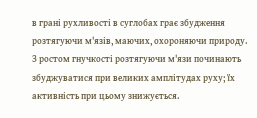в грані рухливості в суглобах грає збудження розтягуючи м'язів, маючих, охороняючи природу. З ростом гнучкості розтягуючи м'язи починають збуджуватися при великих амплітудах руху; їх активність при цьому знижується.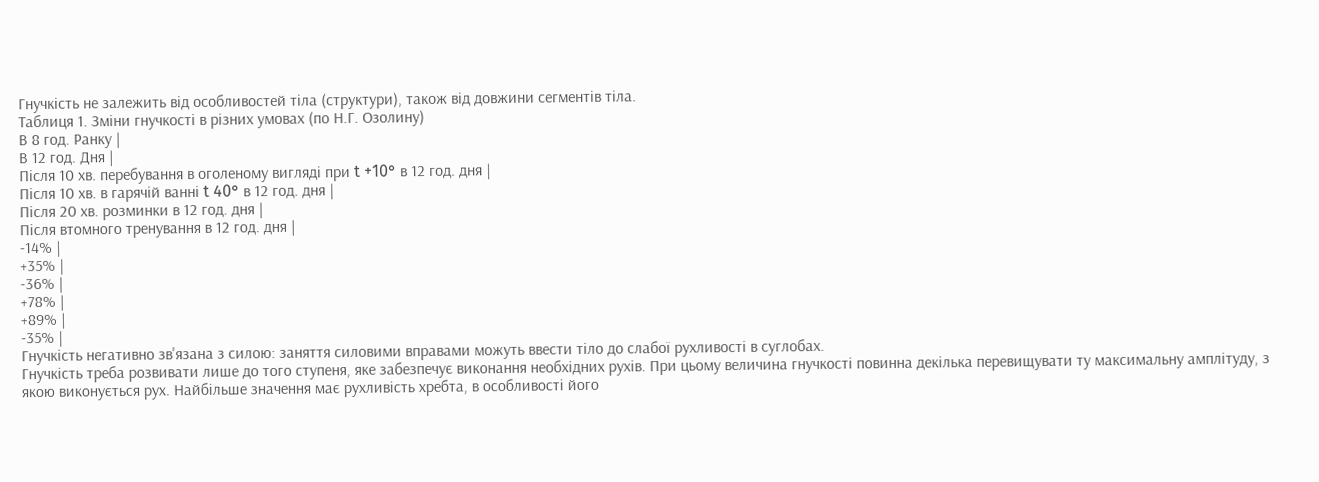Гнучкість не залежить від особливостей тіла (структури), також від довжини сегментів тіла.
Таблиця 1. Зміни гнучкості в різних умовах (по Н.Г. Озолину)
В 8 год. Ранку |
В 12 год. Дня |
Після 10 хв. перебування в оголеному вигляді при t +10° в 12 год. дня |
Після 10 хв. в гарячій ванні t 40° в 12 год. дня |
Після 20 хв. розминки в 12 год. дня |
Після втомного тренування в 12 год. дня |
-14% |
+35% |
-36% |
+78% |
+89% |
-35% |
Гнучкість негативно зв'язана з силою: заняття силовими вправами можуть ввести тіло до слабої рухливості в суглобах.
Гнучкість треба розвивати лише до того ступеня, яке забезпечує виконання необхідних рухів. При цьому величина гнучкості повинна декілька перевищувати ту максимальну амплітуду, з якою виконується рух. Найбільше значення має рухливість хребта, в особливості його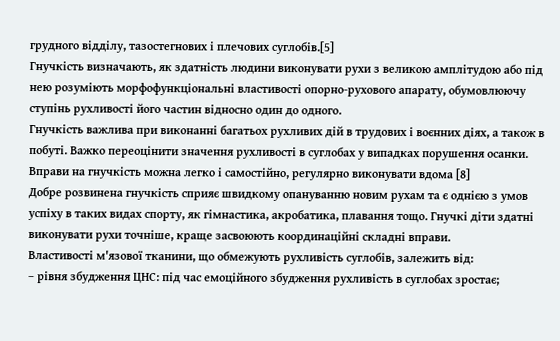грудного відділу, тазостегнових і плечових суглобів.[5]
Гнучкість визначають, як здатність людини виконувати рухи з великою амплітудою або під нею розуміють морфофункціональні властивості опорно-рухового апарату, обумовлюючу ступінь рухливості його частин відносно один до одного.
Гнучкість важлива при виконанні багатьох рухливих дій в трудових і воєнних діях, а також в побуті. Важко переоцінити значення рухливості в суглобах у випадках порушення осанки.
Вправи на гнучкість можна легко і самостійно, регулярно виконувати вдома [8]
Добре розвинена гнучкість сприяє швидкому опануванню новим рухам та є однією з умов успіху в таких видах спорту, як гімнастика, акробатика, плавання тощо. Гнучкі діти здатні виконувати рухи точніше, краще засвоюють координаційні складні вправи.
Властивості м'язової тканини, що обмежують рухливість суглобів, залежить від:
– рівня збудження ЦНС: під час емоційного збудження рухливість в суглобах зростає;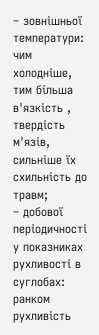– зовнішньої температури: чим холодніше, тим більша в'язкість , твердість м'язів, сильніше їх схильність до травм;
– добової періодичності у показниках рухливості в суглобах: ранком рухливість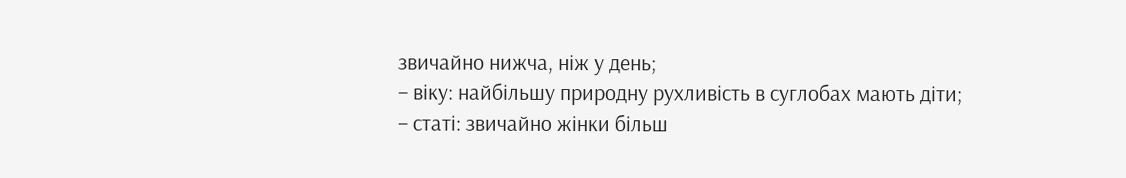звичайно нижча, ніж у день;
– віку: найбільшу природну рухливість в суглобах мають діти;
– статі: звичайно жінки більш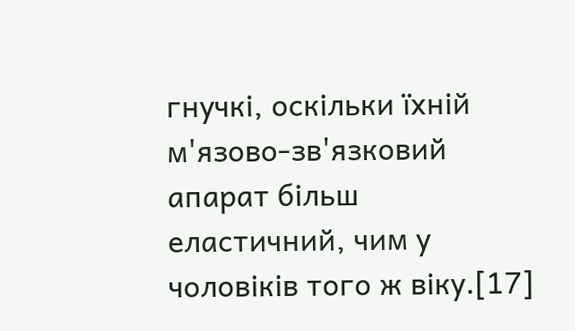гнучкі, оскільки їхній м'язово-зв'язковий апарат більш еластичний, чим у чоловіків того ж віку.[17]